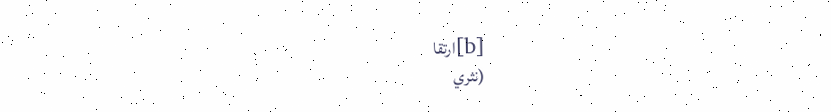[b]ارتقا
(نثري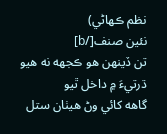نظم ڪهاڻي)
نئين صنف[/b]
تن ڏينهن هو ڪجهه نه هيو
ڌرتيءَ ۾ داخل ٿيو
گاهه کائي وڻ هيٺان ستل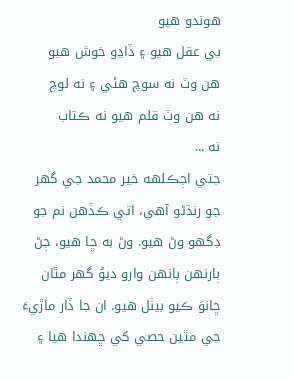هوندو هيو
بي عقل هيو ۽ ڏاڍو خوش هيو
هن وٽ نه سوچ هئي ۽ نه لوچ
نه هن وٽ قلم هيو نه ڪتاب
نه ...
جتي اڄڪلهه خير محمد جي گهر جو رنڌڻو آهي، اتي ڪڏهن نم جو ڊگهو وڻ هيو. وڻ به ڇا هيو، ڄڻ ٻارنهن ٻانهن وارو ديوُ گهر مٿان ڇانوَ ڪيو بيٺل هيو. ان جا ڏار ماڙيءَ جي مٿين حصي کي ڇهندا هيا ۽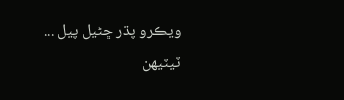ويڪرو پڌر ڇڻيل پيل ...
ٽيٽيهن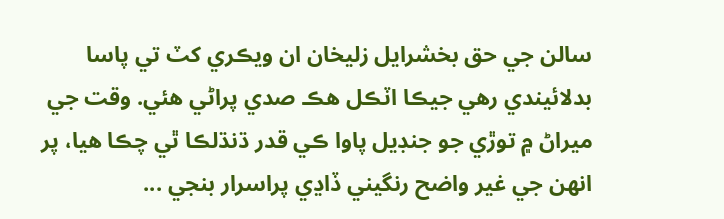سالن جي حق بخشرايل زليخان ان ويڪري کٽ تي پاسا بدلائيندي رهي جيڪا اٽڪل هڪ صدي پراڻي هئي. وقت جي ميراڻ ۾ توڙي جو جنڊيل پاوا ڪي قدر ڌنڌلڪا ٿي چڪا هيا، پر انهن جي غير واضح رنگيني ڏاڍي پراسرار بنجي ...